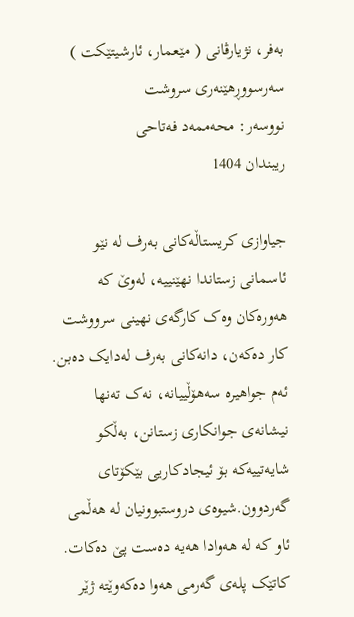بەفر، نژیارڤانی ( مێعمار، ئارشیتێکت ) سەرسووڕهێنەری سروشت
نووسەر: محەممەد فەتاحی
ریبندان 1404

جیاوازی کریستاڵەکانی بەرف لە نێو ئاسمانی زستاندا نهێنییە، لەوێ کە هەورەکان وەک کارگەی نهینی سرووشت کار دەکەن، دانەکانی بەرف لەدایک دەبن. ئەم جواهیرە سەهۆڵییانە، نەک تەنها نیشانەی جوانکاری زستانن، بەڵکو شایەتییەکە بۆ ئیجادکاریی بێکۆتای گەردوون.شیوەی دروستبوونیان لە هەڵمی ئاو کە لە هەوادا هەیە دەست پێ دەکات. کاتێک پلەی گەرمی هەوا دەکەوێتە ژێر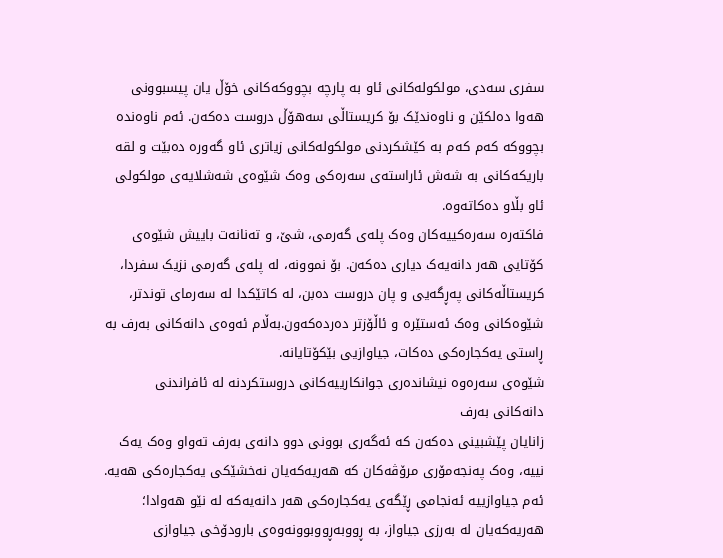سفری سەدی، مولکولەکانی ئاو بە پارچە بچووکەکانی خۆڵ یان پیسبوونی هەوا دەلکێن و ناوەندێک بۆ کریستاڵی سەهۆڵ دروست دەکەن. ئەم ناوەندە بچووکە کەم کەم بە کێشکردنی مولکولەکانی زیاتری ئاو گەورە دەبێت و لقە باریکەکانی بە شەش ئاراستەی سەرەکی وەک شێوەی شەشلایەی مولکولی ئاو بڵاو دەکاتەوە.
فاکتەرە سەرەکییەکان وەک پلەی گەرمی، شێ، و تەنانەت باییش شێوەی کۆتایی هەر دانەیەک دیاری دەکەن. بۆ نموونە، لە پلەی گەرمی نزیک سفردا، کریستاڵەکانی پەڕگەیی و پان دروست دەبن، لە کاتێکدا لە سەرمای توندتر، شێوەکانی وەک ئەستێرە و ئاڵۆزتر دەردەکەون.بەڵام ئەوەی دانەکانی بەرف بە ڕاستی یەکجارەکی دەکات، جیاوازیی بێکۆتایانه.
شێوەی سەرەوە نیشاندەری جوانکارییەکانی دروستکردنە لە ئافراندنی دانەکانی بەرف
زانایان پێشبینی دەکەن کە ئەگەری بوونی دوو دانەی بەرف تەواو وەک یەک نییە، وەک پەنجەمۆری مرۆڤەکان کە هەریەکەیان نەخشێکی یەکجارەکی هەیە. ئەم جیاوازییە ئەنجامی ڕێگەی یەکجارەکی هەر دانەیەکە لە نێو هەوادا؛ هەریەکەیان لە بەرزی جیاواز، بە ڕووبەڕووبوونەوەی بارودۆخی جیاوازی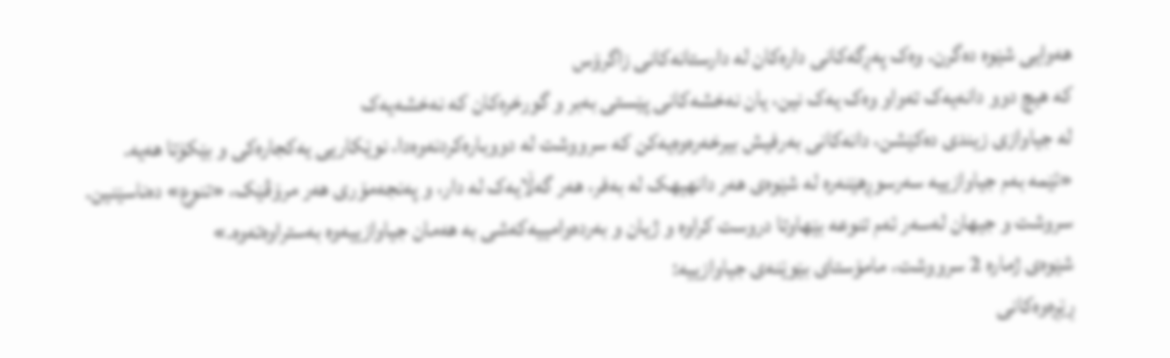هەوایی شێوە دەگرن. وەک پەڕگەکانی دارەکان لە دارستانەکانی زاگرۆس
کە هیچ دوو دانەیەک تەواو وەک یەک نین، یان نەخشەکانی پێستی بەبر و گورخرەکان کە نەخشەیەک
لە جیاوازی زیندی دەکێشن، دانەکانی بەرفیش بیرخەرەوەیەکن کە سرووشت لە دووبارەکردنەوەدا، نوێکاریی یەکجارەکی و بێکۆتا هەیە.
«ئێمە بەم جیاوازییە سەرسوڕهێنەرە لە شێوەی هەر دانهیهک لە بەفر، هەر گەڵایەک لە دار، و پەنجەمۆری هەر مرۆڤێک، «تنوع» دەناسێنین.
سروشت و جیهان لەسەر ئەم تنوعە بێهاوتا دروست کراوە و ژیان و بەردەوامییەکەشی بە هەمان جیاوازییەوە بەستراوەتەوە.»
شێوەی ژمارە 2 سرووشت، مامۆستای بێوێنەی جیاوازییە:
ڕێڕەوەکانی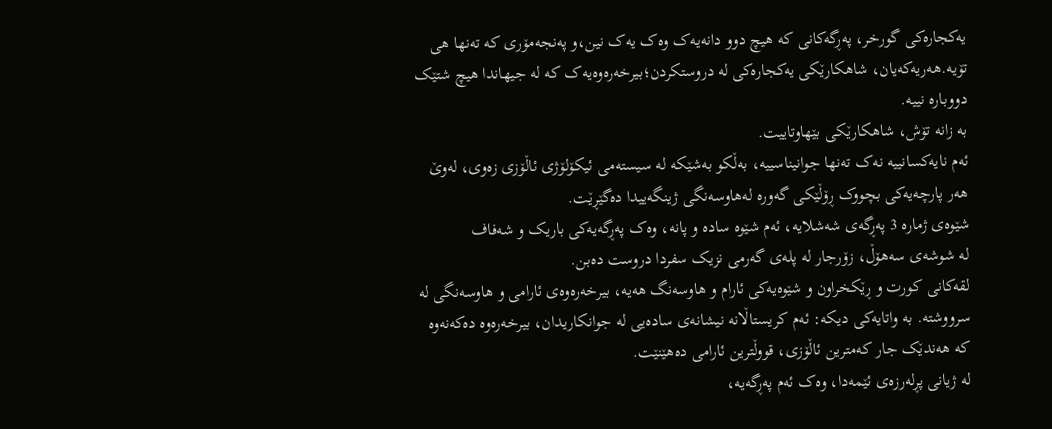یەکجارەکی گورخر، پەڕگەکانی کە هیچ دوو دانەیەک وەک یەک نین،و پەنجەمۆری کە تەنها هی تۆیە.هەریەکەیان، شاهکارێکی یەکجارەکی لە دروستکردن؛بیرخەرەوەیەک کە لە جیهاندا هیچ شتێک دووبارە نییە.
به زانه تۆش، شاهکارێکی بێهاوتاییت.
ئەم نایەکسانییە نەک تەنها جوانیناسییە، بەڵکو بەشێکە لە سیستەمی ئیکۆلۆژی ئاڵۆزی زەوی، لەوێ هەر پارچەیەکی بچووک ڕۆڵێکی گەورە لەهاوسەنگی ژینگەییدا دەگێڕێت.
شێوەی ژمارە 3 پەڕگەی شەشلایە، ئەم شێوە سادە و پانە، وەک پەڕگەیەکی باریک و شەفاف
لە شوشەی سەهۆڵ، زۆرجار لە پلەی گەرمی نزیک سفردا دروست دەبن.
لقەکانی کورت و ڕێکخراون و شێوەیەکی ئارام و هاوسەنگ هەیە، بیرخەرەوەی ئارامی و هاوسەنگی لە سرووشتە. بە واتایەکی دیکە: ئەم کریستاڵانە نیشانەی سادەیی لە جوانکاریدان، بیرخەرەوە دەکەنەوە کە هەندێک جار کەمترین ئاڵۆزی، قووڵترین ئارامی دەهێنێت.
لە ژیانی پڕلەرزەی ئێمەدا، وەک ئەم پەڕگەیە،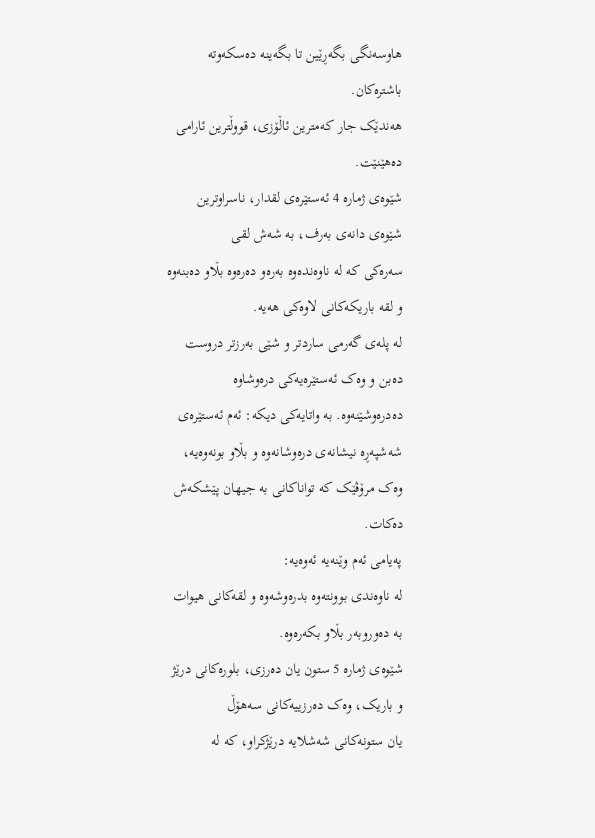هاوسەنگی بگەڕێین تا بگەینە دەسکەوتە باشترەکان.
هەندێک جار کەمترین ئاڵۆزی، قووڵترین ئارامی دەهێنێت.
شێوەی ژمارە 4 ئەستێرەی لقدار، ناسراوترین شێوەی دانەی بەرف، بە شەش لقی
سەرەکی کە لە ناوەندەوە بەرەو دەرەوە بڵاو دەبنەوە و لقە باریکەکانی لاوەکی هەیە.
لە پلەی گەرمی ساردتر و شێی بەرزتر دروست دەبن و وەک ئەستێرەیەکی درەوشاوە دەدرەوشێنەوە. بە واتایەکی دیکە: ئەم ئەستێرەی شەشپەڕە نیشانەی درەوشانەوە و بڵاو بونەوەیە، وەک مرۆڤێک کە تواناکانی بە جیهان پێشکەش دەکات.
پەیامی ئەم وێنەیە ئەوەیە:
لە ناوەندی بوونتەوە بدرەوشەوە و لقەکانی هیوات بە دەوروبەر بڵاو بکەرەوە.
شێوەی ژمارە 5 ستون یان دەرزی، بلورەکانی درێژ و باریک، وەک دەرزییەکانی سەهۆڵ
یان ستونەکانی شەشلایە درێژکراو، کە لە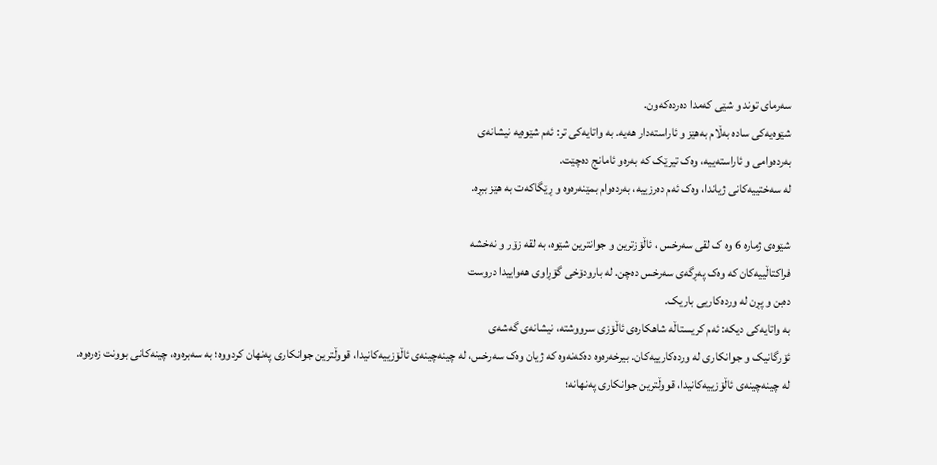سەرمای توند و شێی کەمدا دەردەکەون.
شێوەیەکی سادە بەڵام بەهێز و ئاراستەدار هەیە. بە واتایەکی تر: ئەم شێوەیە نیشانەی
بەردەوامی و ئاراستەییە، وەک تیرێک کە بەرەو ئامانج دەچێت.
لە سەختییەکانی ژیاندا، وەک ئەم دەرزییە، بەردەوام بمێنەرەوە و ڕێگاکەت بە هێز ببڕە.

شێوەی ژمارە 6 وه ک لقی سەرخس ، ئاڵۆزترین و جوانترین شێوە، بە لقە زۆر و نەخشە
فراکتاڵییەکان کە وەک پەڕگەی سەرخس دەچن. لە بارودۆخی گۆڕاوی هەواییدا دروست
دەبن و پڕن لە وردەکاریی باریک.
بە واتایەکی دیکە: ئەم کریستاڵە شاهکارەی ئاڵۆزی سرووشتە، نیشانەی گەشەی
ئۆرگانیک و جوانکاری لە وردەکارییەکان. بیرخەرەوە دەکەنەوە کە ژیان وەک سەرخس، لە چینەچینەی ئاڵۆزییەکانیدا، قووڵترین جوانکاری پەنهان کردووە؛ بە سەبرەوە، چینەکانی بوونت زەرەوە.
لە چینەچینەی ئاڵۆزییەکانیدا، قووڵترین جوانکاری پەنهانە؛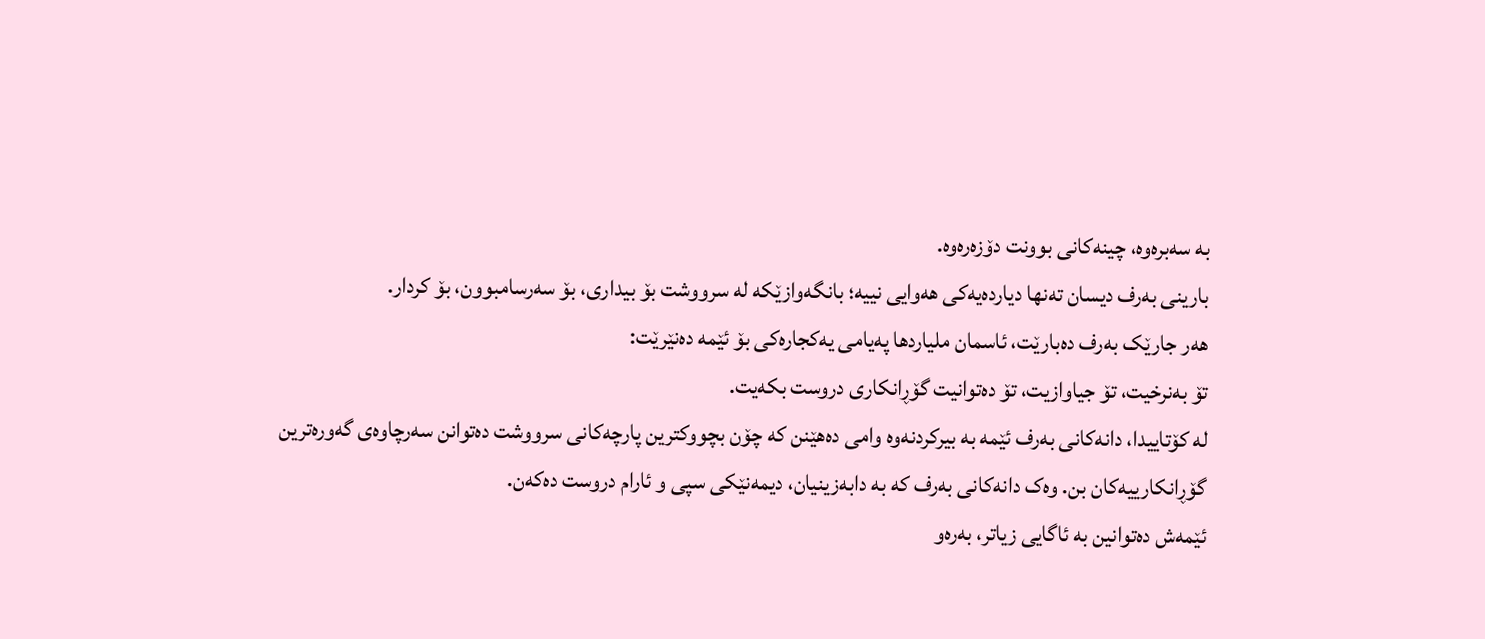بە سەبرەوە، چینەکانی بوونت دۆزەرەوە.
بارینی بەرف دیسان تەنها دیاردەیەکی هەوایی نییە؛ بانگەوازێکە لە سرووشت بۆ بیداری، بۆ سەرسامبوون، بۆ کردار.
هەر جارێک بەرف دەبارێت، ئاسمان ملیاردها پەیامی یەکجارەکی بۆ ئێمە دەنێرێت:
تۆ بەنرخیت، تۆ جیاوازیت، تۆ دەتوانیت گۆڕانکاری دروست بکەیت.
لە کۆتاییدا، دانەکانی بەرف ئێمە بە بیرکردنەوە وامی دەهێنن کە چۆن بچووکترین پارچەکانی سرووشت دەتوانن سەرچاوەی گەورەترین گۆڕانکارییەکان بن. وەک دانەکانی بەرف کە بە دابەزینیان، دیمەنێکی سپی و ئارام دروست دەکەن.
ئێمەش دەتوانین بە ئاگایی زیاتر، بەرەو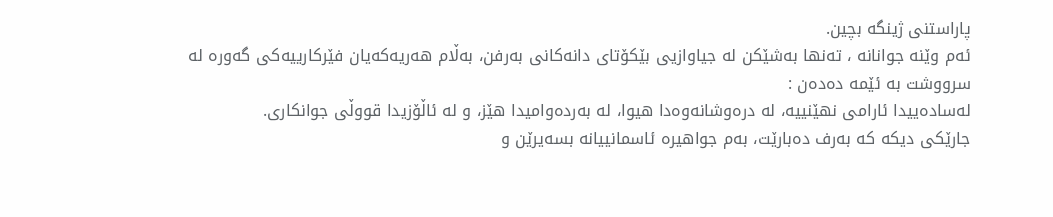پاراستنی ژینگە بچین.
ئەم وێنە جوانانه ، تەنها بەشێکن لە جیاوازیی بێکۆتای دانەکانی بەرفن، بەڵام هەریەکەیان فێرکارییەکی گەورە لە سرووشت بە ئێمە دەدەن :
لەسادەییدا ئارامی نهێنییە، لە درەوشانەوەدا هیوا، لە بەردەوامیدا هێز، و لە ئاڵۆزیدا قووڵی جوانکاری.
جارێکی دیکە کە بەرف دەبارێت، بەم جواهیرە ئاسمانییانە بسەیرێن و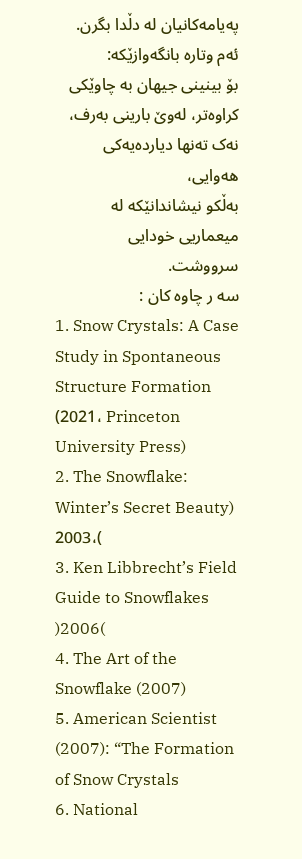پەیامەکانیان لە دڵدا بگرن.
ئەم وتارە بانگەوازێکە:
بۆ بینینی جیهان بە چاوێکی کراوەتر، لەوێ بارینی بەرف، نەک تەنها دیاردەیەکی هەوایی،
بەڵکو نیشاندانێکە لە میعماریی خودایی سرووشت.
سه ر چاوه کان :
1. Snow Crystals: A Case Study in Spontaneous Structure Formation (2021، Princeton University Press)
2. The Snowflake: Winter’s Secret Beauty) 2003،(
3. Ken Libbrecht’s Field Guide to Snowflakes )2006(
4. The Art of the Snowflake (2007)
5. American Scientist (2007): “The Formation of Snow Crystals
6. National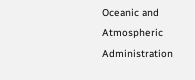Oceanic and Atmospheric Administration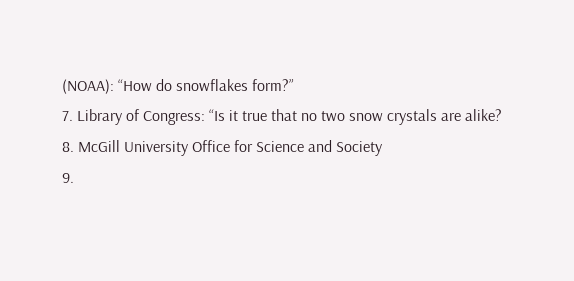(NOAA): “How do snowflakes form?”
7. Library of Congress: “Is it true that no two snow crystals are alike?
8. McGill University Office for Science and Society
9.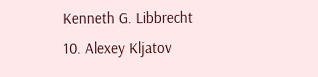Kenneth G. Libbrecht
10. Alexey Kljatov